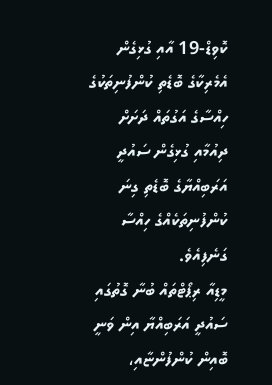ކޮވިޑް-19 އާއި ގުޅިގެން އެމެރިކާގެ ބޮޑެތި ކުންފުނިތަކުގެ ހިއްސާގެ އަގުތައް ދަށަށް ދިއުމާއި ގުޅިގެން ސައުދީ އަރަބިއްޔާގެ ބޮޑެތި ގިނަ ކުންފުނިތަކެއްގެ ހިއްސާ ގަނެފިއެވެ.
މީޑިއާ ރިޕޯޓްތައް ބުނާ ގޮތުގައި ސައުދީ އަރަބިއްޔާ އިން ވަނީ ބޮއިން ކުންފުންޏާއި،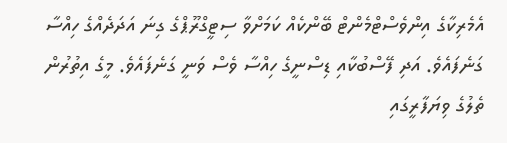އެމެރިކާގެ އިންވެސްޓްމެންޓް ބޭންކެއް ކަމަށްވާ ސިޓީގްރޫޕްގެ ގިނަ އަދަދެއްގެ ހިއްސާ ގަނެފައެވެ. އަދި ފޭސްބުކާއި ޑިސްނީގެ ހިއްސާ ވެސް ވަނީ ގަނެފައެވެ. މީގެ އިތުރުން ތެލުގެ ވިޔަފާރީގައި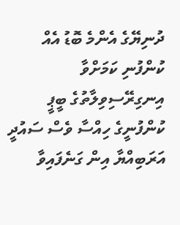ދުނިޔޭގެ އެންމެ ބޮޑު އެއް ކުންފުނި ކަމަށްވާ އިނގިރޭސިވިލާތުގެ ބީޕީ ކުންފުނީގެ ހިއްސާ ވެސް ސައުދީ އަރަބިއްޔާ އިން ގަނެފައިވާ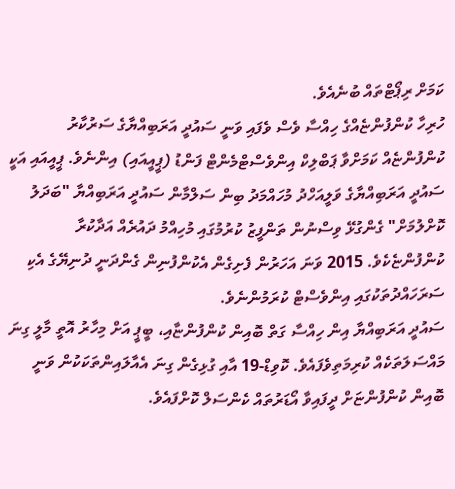ކަމަށް ރިޕޯޓްތައް ބުނެއެވެ.
ހުރިހާ ކުންފުންޏެއްގެ ހިއްސާ ވެސް ވެފައި ވަނީ ސައުދީ އަރަބިއްޔާގެ ސަރުކާރު ކުންފުންޏެއް ކަމަށްވާ ޕަބްލިކް އިންވެސްޓްމެންޓް ފަންޑު (ޕީއީއައި) އިންނެވެ. ޕީއީއައި އަކީ ސައުދީ އަރަބިއްޔާގެ ވަލީއަހްދު މުހައްމަދު ބިން ސަލްމާން ސައުދީ އަރަބިއްޔާ "ބަދަލު ކޮށްލުމަށް" ގެންގުޅޭ ވިސްނުން ތަންފީޒު ކުރުމުގައި މުހިއްމު ދައުރެއް އަދާކުރާ ކުންފުންޏެކެވެ. 2015 ވަނަ އަހަރުން ފެށިގެން އެކުންފުނިން ގެންދަނީ ދުނިޔޭގެ އެކި ސަރަހައްދުތަކުގައި އިންވެސްޓް ކުރަމުންނެވެ.
ސައުދީ އަރަބިއްޔާ އިން ހިއްސާ ގަތް ބޮއިން ކުންފުންޏާއި، ބީޕީ އަށް މިހާރު އޮތީ މާލީ ގިނަ މައްސަލަތަކެއް ކުރިމަތިވެފައެވެ. ކޮވިޑް-19 އާއި ގުޅިގެން ގިނަ އެއާލައިންތަކަކުން ވަނީ ބޮއިން ކުންފުންޏަށް ދީފައިވާ އޯޑަރުތައް ކެންސަލް ކޮށްފައެވެ.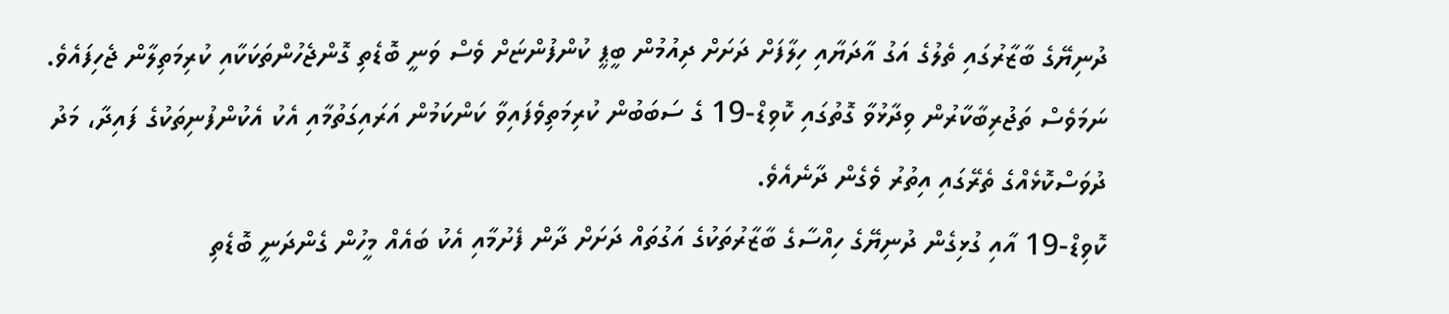ދުނިޔޭގެ ބާޒާރުގައި ތެލުގެ އަގު އާދަޔާއި ހިލާފަށް ދަށަށް ދިއުމުން ބީޕީ ކުންފުންޏަށް ވެސް ވަނީ ބޮޑެތި ގޮންޖެހުންތަކަކާއި ކުރިމަތިލާން ޖެހިފައެވެ.
ނަމަވެސް ތަޖުރިބާކާރުން ވިދާޅުވާ ގޮތުގައި ކޮވިޑް-19 ގެ ސަބަބުން ކުރިމަތިވެފައިވާ ކަންކަމުން އަރައިގަތުމާއި އެކު އެކުންފުނިތަކުގެ ފައިދާ، މަދު ދުވަސްކޮޅެއްގެ ތެރޭގައި އިތުރު ވެގެން ދާނެއެވެ.
ކޮވިޑް-19 އާއި ގުޅިގެން ދުނިޔޭގެ ހިއްސާގެ ބާޒާރުތަކުގެ އަގުތައް ދަށަށް ދާން ފެށުމާއި އެކު ބައެއް މީހުން ގެންދަނީ ބޮޑެތި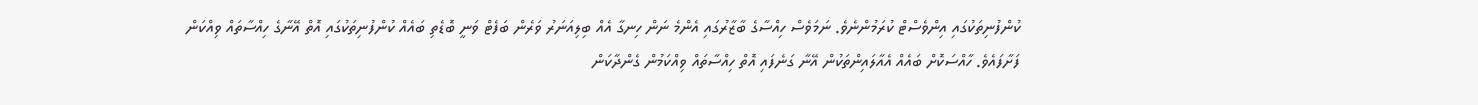ކުންފުނިތަކުގައި އިންވެސްޓް ކުރަމުންނެވެ. ނަމަވެސް ހިއްސާގެ ބާޒާރުގައި އެންމެ ނަން ހިނގާ އެއް ބިލިއަނަރު ވަރެން ބަފެޓް ވަނީ ބޮޑެތި ބައެއް ކުންފުނިތަކުގައި އޮތް އޭނާގެ ހިއްސާތައް ވިއްކަން ފަށާފައެވެ. ހާއްސަކޮށް ބައެއް އެއާލައިންތަކުން އޭނާ ގަނެފައި އޮތް ހިއްސާތައް ވިއްކަމުން ގެންދާކަން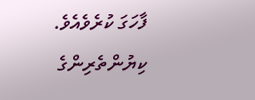ފާހަގަ ކުރެވެއެވެ.
ކިޔުންތެރިންގެ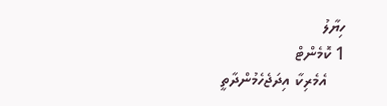ހިޔާލު
1 ކޮމެންޓް
    އެމެރިކާ އިދަޖެހެމުންދާތީ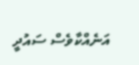އަނެއްކާވެސް ސައުދީ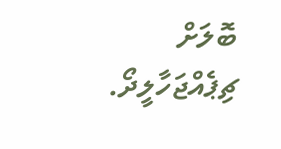ބޮލަށް ޗިޕެއްޖަހާލީދޯ.